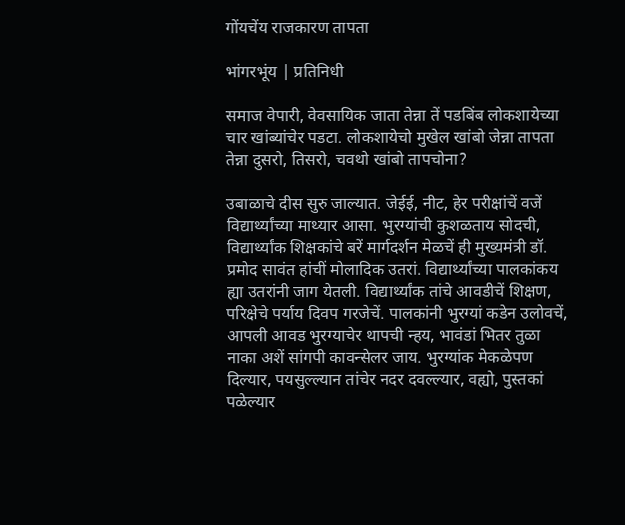गोंयचेंय राजकारण तापता

भांगरभूंय | प्रतिनिधी

समाज वेपारी, वेवसायिक जाता तेन्ना तें पडबिंब लोकशायेच्या चार खांब्यांचेर पडटा. लोकशायेचो मुखेल खांबो जेन्ना तापता तेन्ना दुसरो, तिसरो, चवथो खांबो तापचोना?

उबाळाचे दीस सुरु जाल्यात. जेईई, नीट, हेर परीक्षांचें वजें विद्यार्थ्यांच्या माथ्यार आसा. भुरग्यांची कुशळताय सोदची, विद्यार्थ्यांक शिक्षकांचे बरें मार्गदर्शन मेळचें ही मुख्यमंत्री डॉ. प्रमोद सावंत हांचीं मोलादिक उतरां. विद्यार्थ्यांच्या पालकांकय ह्या उतरांनी जाग येतली. विद्यार्थ्यांक तांचे आवडीचें शिक्षण, परिक्षेचे पर्याय दिवप गरजेचें. पालकांनी भुरग्यां कडेन उलोवचें, आपली आवड भुरग्याचेर थापची न्हय, भावंडां भितर तुळा नाका अशें सांगपी कावन्सेलर जाय. भुरग्यांक मेकळेपण दिल्यार, पयसुल्ल्यान तांचेर नदर दवल्ल्यार, वह्यो, पुस्तकां पळेल्यार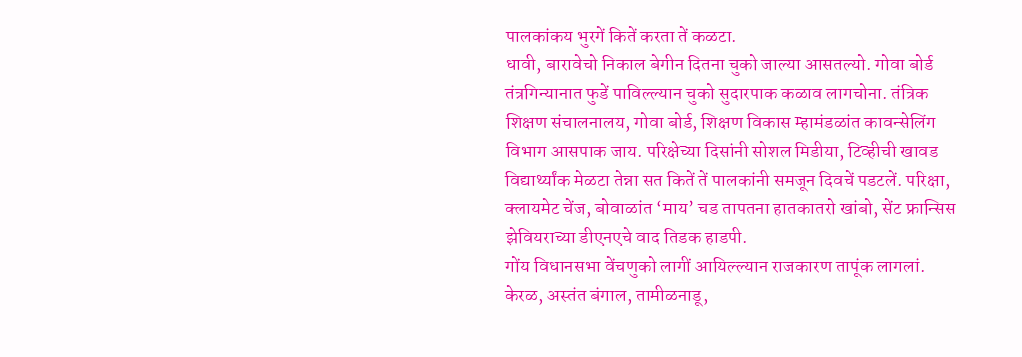पालकांकय भुरगें कितें करता तें कळटा.
धावी, बारावेचो निकाल बेगीन दितना चुको जाल्या आसतल्यो. गोवा बोर्ड तंत्रगिन्यानात फुडें पाविल्ल्यान चुको सुदारपाक कळाव लागचोना. तंत्रिक शिक्षण संचालनालय, गोवा बोर्ड, शिक्षण विकास म्हामंडळांत कावन्सेलिंग विभाग आसपाक जाय. परिक्षेच्या दिसांनी सोशल मिडीया, टिव्हीची खावड विद्यार्थ्यांक मेळटा तेन्ना सत कितें तें पालकांनी समजून दिवचें पडटलें. परिक्षा, क्लायमेट चेंज, बोवाळांत ‘माय’ चड तापतना हातकातरो खांबो, सेंट फ्रान्सिस झेवियराच्या डीएनएचे वाद तिडक हाडपी.
गोंय विधानसभा वेंचणुको लागीं आयिल्ल्यान राजकारण तापूंक लागलां. केरळ, अस्तंत बंगाल, तामीळनाडू,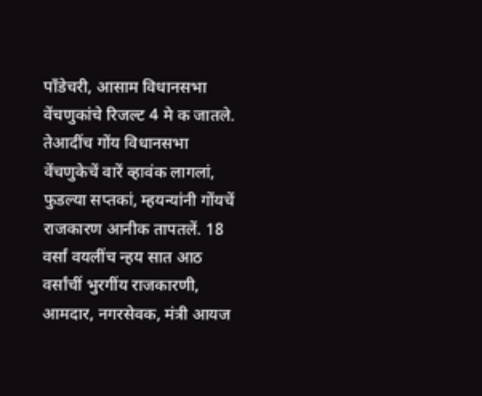पाँडेचरी, आसाम विधानसभा वेंचणुकांचे रिजल्ट 4 मे क जातले. तेआदींच गोंय विधानसभा वेंचणुकेचें वारें व्हावंक लागलां, फुडल्या सप्तकां, म्हयन्यांनी गोंयचें राजकारण आनीक तापतलें. 18 वर्सां वयलींच न्हय सात आठ वर्सांचीं भुरगींय राजकारणी, आमदार, नगरसेवक, मंत्री आयज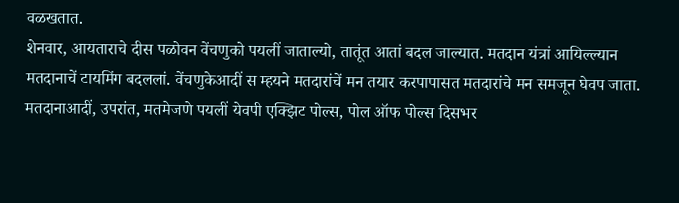वळखतात.
शेनवार, आयताराचे दीस पळोवन वेंचणुको पयलीं जाताल्यो, तातूंत आतां बदल जाल्यात. मतदान यंत्रां आयिल्ल्यान मतदानाचें टायमिंग बदललां. वेंचणुकेआदीं स म्हयने मतदारांचें मन तयार करपापासत मतदारांचे मन समजून घेवप जाता. मतदानाआदीं, उपरांत, मतमेजणे पयलीं येवपी एक्झिट पोल्स, पोल ऑफ पोल्स दिसभर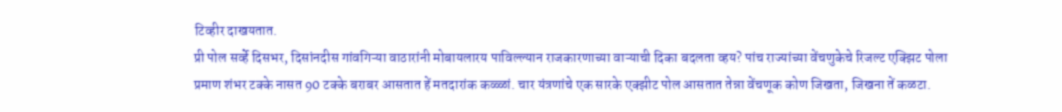टिव्हीर दाखयतात.
प्री पोल सर्व्हे दिसभर, दिसांनदीस गांवगिऱ्या वाठारांनी मोबायलारय पाविल्ल्यान राजकारणाच्या वाऱ्याची दिका बदलता व्हय? पांच राज्यांच्या वेंचणुकेचे रिजल्ट एक्झिट पोला प्रमाण शंभर टक्के नासत 90 टक्के बराबर आसतात हें मतदारांक कळ्ळां. चार यंत्रणांचे एक सारके एक्झीट पोल आसतात तेन्ना वेंचणूक कोण जिखता, जिखना तें कळटा.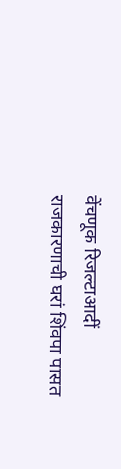वेंचणूक रिजल्टाआदीं राजकारणाची घरां शिंवपा पासत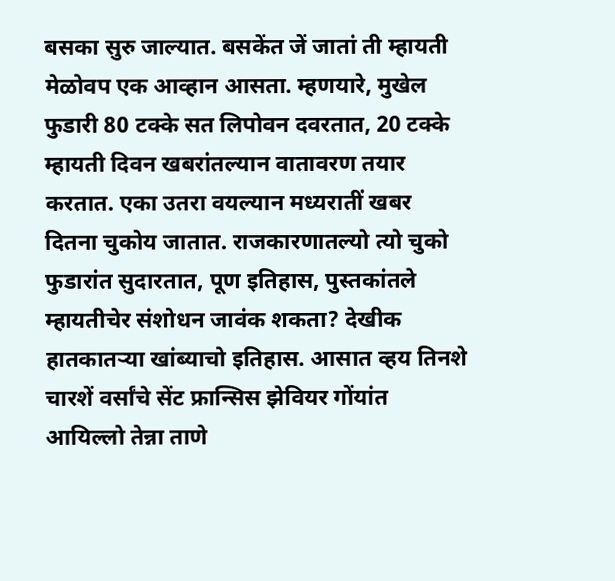बसका सुरु जाल्यात. बसकेंत जें जातां ती म्हायती मेळोवप एक आव्हान आसता. म्हणयारे, मुखेल फुडारी 80 टक्के सत लिपोवन दवरतात, 20 टक्के म्हायती दिवन खबरांतल्यान वातावरण तयार करतात. एका उतरा वयल्यान मध्यरातीं खबर दितना चुकोय जातात. राजकारणातल्यो त्यो चुको फुडारांत सुदारतात, पूण इतिहास, पुस्तकांतले म्हायतीचेर संशोधन जावंक शकता? देखीक हातकातऱ्या खांब्याचो इतिहास. आसात व्हय तिनशे चारशें वर्सांचे सेंट फ्रान्सिस झेवियर गोंयांत आयिल्लो तेन्ना ताणे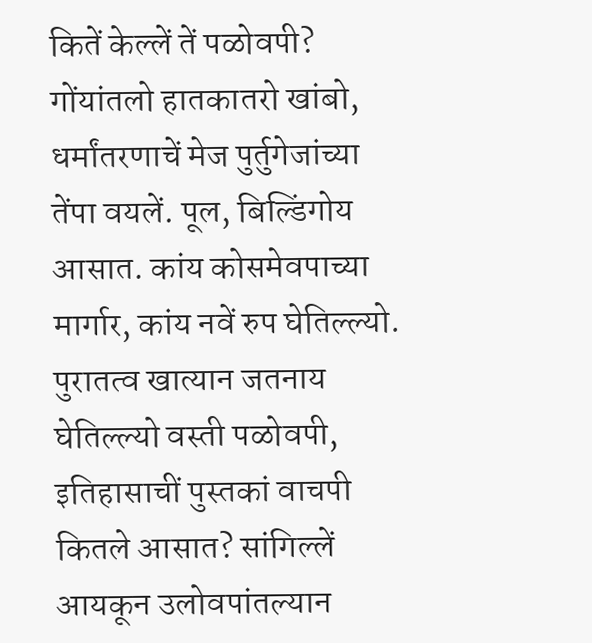कितें केल्लें तें पळोवपी?
गोंयांतलो हातकातरो खांबो, धर्मांतरणाचें मेज पुर्तुगेजांच्या तेंपा वयलें. पूल, बिल्डिंगोय आसात. कांय कोसमेवपाच्या मार्गार, कांय नवें रुप घेतिल्ल्यो. पुरातत्व खात्यान जतनाय घेतिल्ल्यो वस्ती पळोवपी, इतिहासाचीं पुस्तकां वाचपी कितले आसात? सांगिल्लें आयकून उलोवपांतल्यान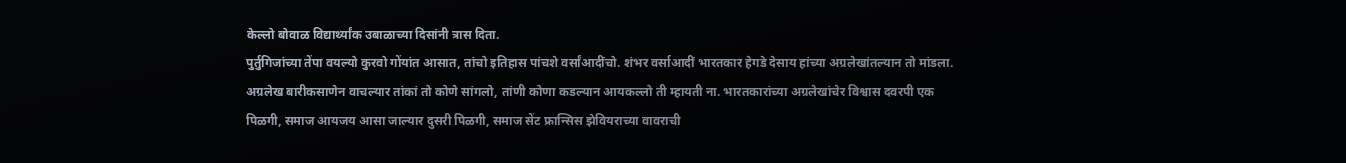केल्लो बोवाळ विद्यार्थ्यांक उबाळाच्या दिसांनी त्रास दिता.
पुर्तुगिजांच्या तेंपा वयल्यो कुरवो गोंयांत आसात, तांचो इतिहास पांचशे वर्सांआदींचो. शंभर वर्साआदीं भारतकार हेगडे देसाय हांच्या अग्रलेखांतल्यान तो मांडला. अग्रलेख बारीकसाणेन वाचल्यार तांकां तो कोणे सांगलो, तांणी कोणा कडल्यान आयकल्लो ती म्हायती ना. भारतकारांच्या अग्रलेखांचेर विश्वास दवरपी एक पिळगी, समाज आयजय आसा जाल्यार दुसरी पिळगी, समाज सेंट फ्रान्सिस झेवियराच्या वावराची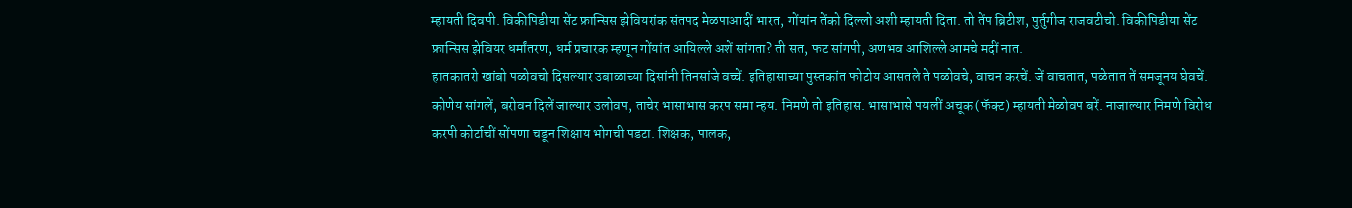म्हायती दिवपी. विकीपिडीया सेंट फ्रान्सिस झेवियरांक संतपद मेळपाआदीं भारत, गोंयांन तेंको दिल्लो अशी म्हायती दिता. तो तेंप ब्रिटीश, पुर्तुगीज राजवटीचो. विकीपिडीया सेंट फ्रान्सिस झेवियर धर्मांतरण, धर्म प्रचारक म्हणून गोंयांत आयिल्ले अशें सांगता? ती सत, फट सांगपी, अणभव आशिल्ले आमचे मदीं नात.
हातकातरो खांबो पळोवचो दिसल्यार उबाळाच्या दिसांनी तिनसांजे वच्चें. इतिहासाच्या पुस्तकांत फोटोय आसतले ते पळोवचे, वाचन करचें. जें वाचतात, पळेतात तें समजूनय घेवचें. कोणेय सांगलें, बरोवन दिलें जाल्यार उलोवप, ताचेर भासाभास करप समा न्हय. निमणे तो इतिहास. भासाभासे पयलीं अचूक (फॅक्ट) म्हायती मेळोवप बरें. नाजाल्यार निमणे विरोध करपी कोर्टाचीं सोंपणा चडून शिक्षाय भोगची पडटा. शिक्षक, पालक,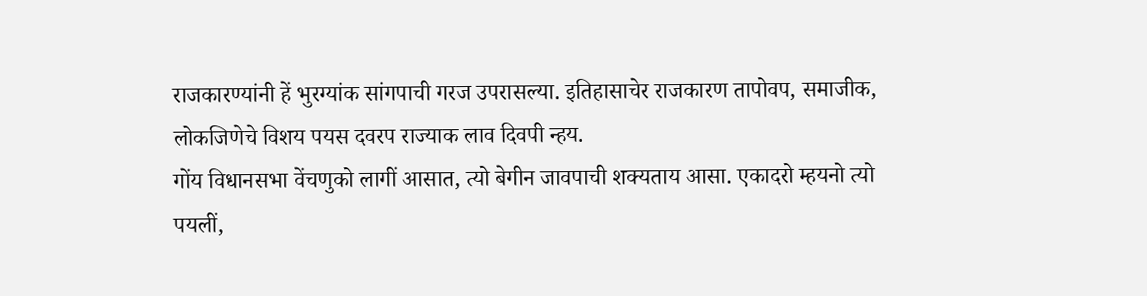राजकारण्यांनी हें भुरग्यांक सांगपाची गरज उपरासल्या. इतिहासाचेर राजकारण तापोवप, समाजीक, लोकजिणेचे विशय पयस दवरप राज्याक लाव दिवपी न्हय.
गोंय विधानसभा वेंचणुको लागीं आसात, त्यो बेगीन जावपाची शक्यताय आसा. एकादरो म्हयनो त्यो पयलीं,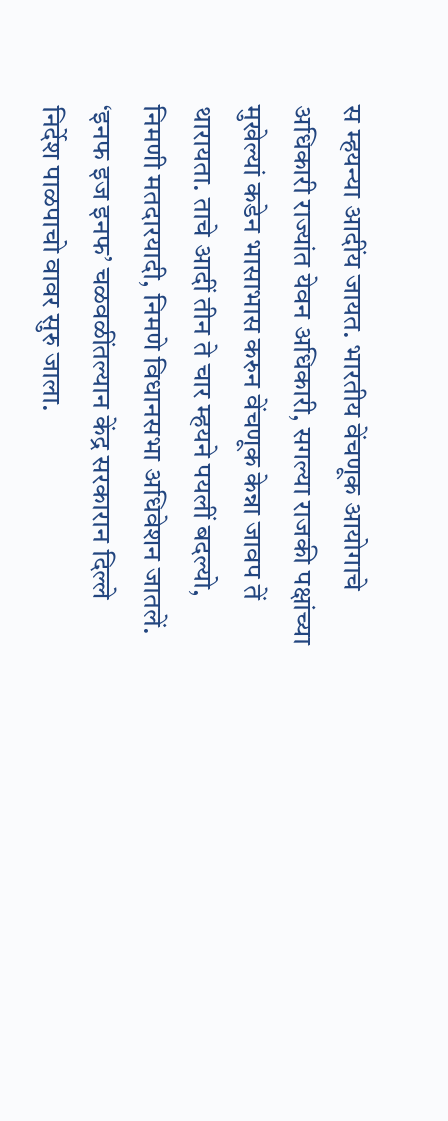स म्हयन्या आदींय जायत. भारतीय वेंचणूक आयोगाचे अधिकारी राज्यांत येवन अधिकारी, सगल्या राजकी पक्षांच्या मुखेल्यां कडेन भासाभास करुन वेंचणूक केन्ना जावप तें थारायता. ताचे आदीं तीन ते चार म्हयने पयलीं बदल्यो, निमणी मतदारयादी, निमणे विधानसभा अधिवेशन जातलें. ‘इनफ इज इनफ’ चळवळींतल्यान केंद्र सरकारान दिल्ले निर्देश पाळपाचो वावर सुरु जाला.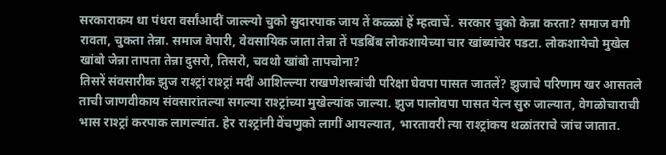सरकाराकय धा पंधरा वर्सांआदीं जाल्ल्यो चुको सुदारपाक जाय तें कळ्ळां हें म्हत्वाचें. सरकार चुको केन्ना करता? समाज वगी रावता, चुकता तेन्ना. समाज वेपारी, वेवसायिक जाता तेन्ना तें पडबिंब लोकशायेच्या चार खांब्यांचेर पडटा. लोकशायेचो मुखेल खांबो जेन्ना तापता तेन्ना दुसरो, तिसरो, चवथो खांबो तापचोना?
तिसरें संवसारीक झुज राश्ट्रां राश्ट्रां मदीं आशिल्ल्या राखणेशस्त्रांची परिक्षा घेवपा पासत जातलें? झुजाचे परिणाम खर आसतले ताची जाणवीकाय संवसारांतल्या सगल्या राश्ट्रांच्या मुखेल्यांक जाल्या. झुज पालोवपा पासत येत्न सुरु जाल्यात, वेगळोचाराची भास राश्ट्रां करपाक लागल्यांत. हेर राश्ट्रांनी वेंचणुको लागीं आयल्यात, भारतावरी त्या राश्ट्रांकय थळांतराचे जांच जातात.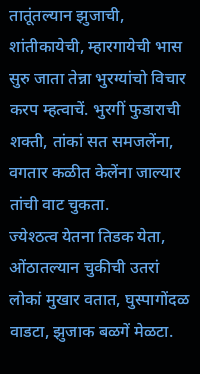तातूंतल्यान झुजाची, शांतीकायेची, म्हारगायेची भास सुरु जाता तेन्ना भुरग्यांचो विचार करप म्हत्वाचें. भुरगीं फुडाराची शक्ती, तांकां सत समजलेंना, वगतार कळीत केलेंना जाल्यार तांची वाट चुकता.
ज्येश्ठत्व येतना तिडक येता, ओंठातल्यान चुकीची उतरां लोकां मुखार वतात, घुस्पागोंदळ वाडटा, झुजाक बळगें मेळटा.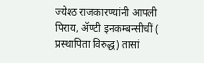ज्येश्ठ राजकारण्यांनी आपली पिराय, ॲण्टी इनकम्बन्सीचीं ( प्रस्थापिता विरुद्ध) तासां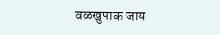वळखुपाक जाय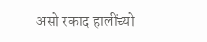असो रकाद हालींच्यो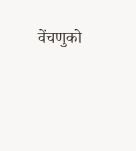वेंचणुको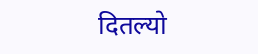दितल्यो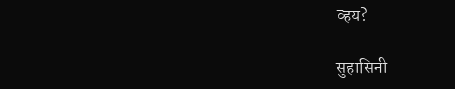व्हय?

सुहासिनी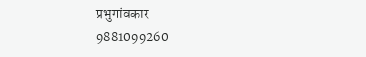प्रभुगांवकार
9881099260